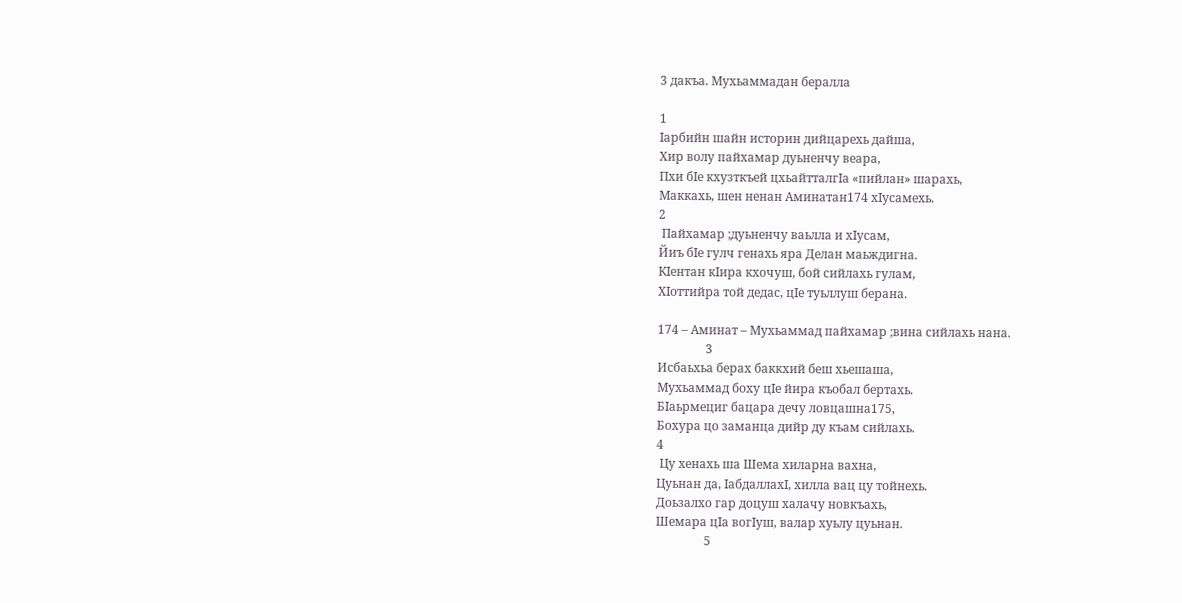3 дакъа. Мухьаммадан бералла

1
Iарбийн шайн историн дийцарехь дайша,
Хир волу пайхамар дуьненчу веара,
Пхи бIе кхузткъей цхьайтталгIа «пийлан» шарахь,
Маккахь, шен ненан Аминатан174 хIусамехь.
2
 Пайхамар ;дуьненчу ваьлла и хIусам,
Йиъ бIе гулч генахь яра Делан маьждигна.
КIентан кIира кхочуш, бой сийлахь гулам,
ХIоттийра той дедас, цIе туьллуш берана.

174 – Аминат – Мухьаммад пайхамар ;вина сийлахь нана.
                3
Исбаьхьа берах баккхий беш хьешаша,
Мухьаммад боху цIе йира къобал бертахь.
БIаьрмециг бацара дечу ловцашна175,
Бохура цо заманца дийр ду къам сийлахь.
4
 Цу хенахь ша Шема хиларна вахна,
Цуьнан да, IабдаллахI, хилла вац цу тойнехь.
Доьзалхо гар доцуш халачу новкъахь,
Шемара цIа вогIуш, валар хуьлу цуьнан.
                5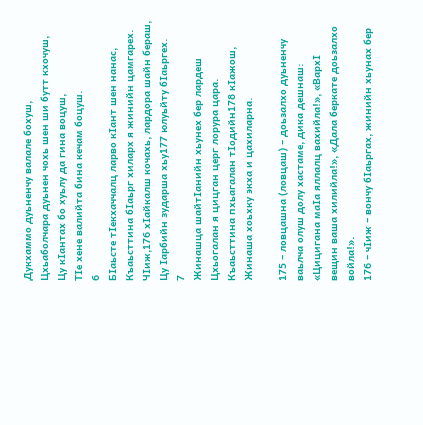Дукхаммо дуьненчу валале бохуш,
Цхьаболчара дуьнен чохь шен ши бутт кхочуш,
Цу кIантах бо хуьлу да гина воцуш,
ТIе хене валийта бина кечам боцуш.
6
БIаьсте тIекхаччалц ларво кIант шен нанас,
Къаьсттина бIаьрг хиларх я жинийн цамгарех.
ЧIиж,176 хIайкалш кочахь, лардора шайн бераш,
Цу Iарбийн зударша хьу177 юлуьйту бIаьргех.
7
Жинашца шайтIанийн хьунех бер лардеш
Цхьогалан я цицган церг лорура цара.
Къаьсттина пхьагалан тIодийн178 кIажош,
Жинаша хоьхку экха и цахиларна.

175 – ловцашна (ловцаш) – доьзалхо дуьненчу ваьлча олуш долу хастаме, дика дешнаш: «Цицигана маIа яллалц вахийла!», «ВархI вещин ваша хилийла!», «Дала беркате доьзалхо войла!».
176 – чIиж – вончу бIаьргах, жинийн хьунах бер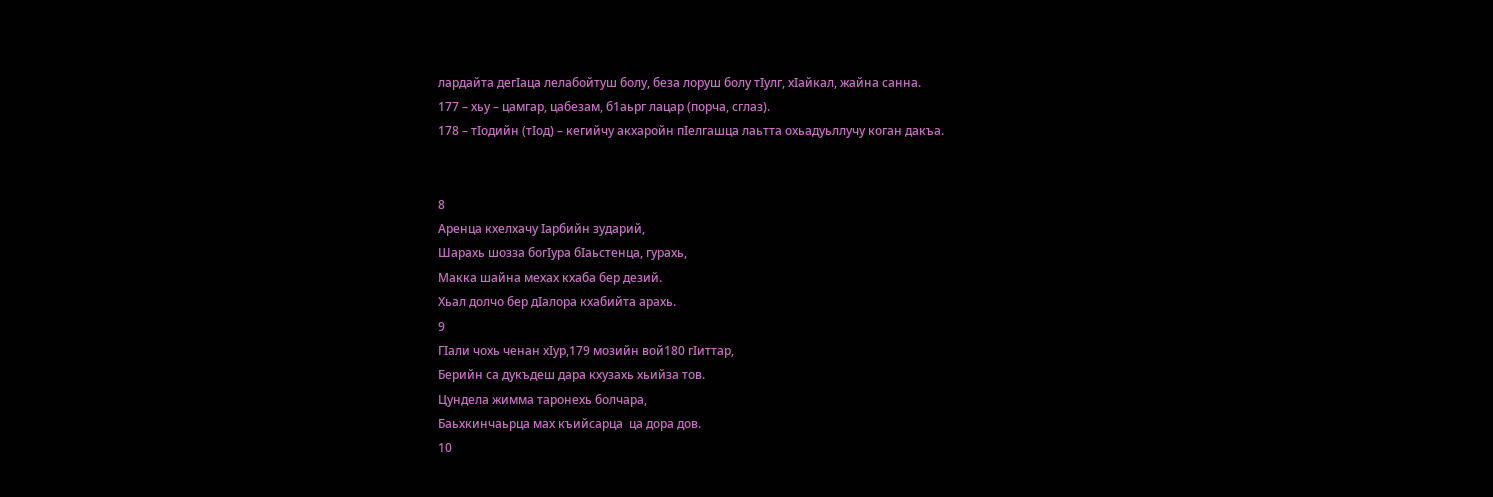лардайта дегIаца лелабойтуш болу, беза лоруш болу тIулг, хIайкал, жайна санна.
177 – хьу – цамгар, цабезам, б1аьрг лацар (порча, сглаз).
178 – тIодийн (тIод) – кегийчу акхаройн пIелгашца лаьтта охьадуьллучу коган дакъа.


8
Аренца кхелхачу Iарбийн зударий,
Шарахь шозза богIура бIаьстенца, гурахь,
Макка шайна мехах кхаба бер дезий.
Хьал долчо бер дIалора кхабийта арахь.
9
ГIали чохь ченан хIур,179 мозийн вой180 гIиттар,
Берийн са дукъдеш дара кхузахь хьийза тов.
Цундела жимма таронехь болчара,
Баьхкинчаьрца мах къийсарца  ца дора дов.
10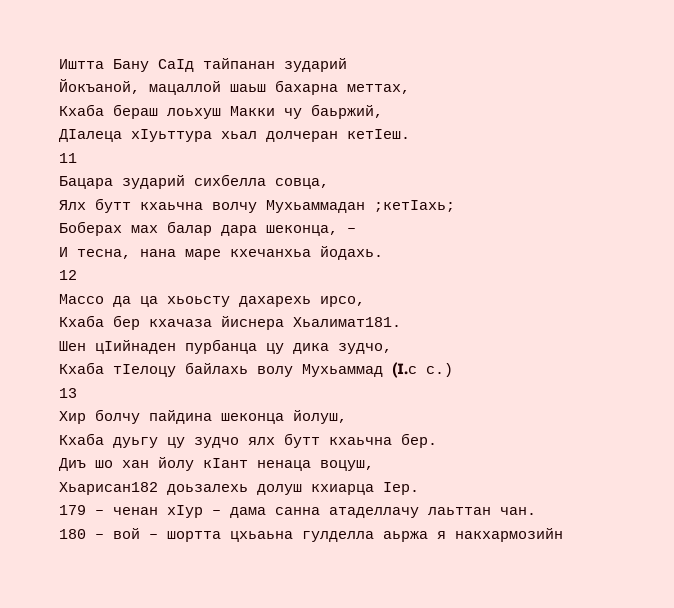Иштта Бану СаIд тайпанан зударий
Йокъаной, мацаллой шаьш бахарна меттах,
Кхаба бераш лоьхуш Макки чу баьржий,
ДIалеца хIуьттура хьал долчеран кетIеш.
11
Бацара зударий сихбелла совца,
Ялх бутт кхаьчна волчу Мухьаммадан ;кетIахь;
Боберах мах балар дара шеконца, –
И тесна, нана маре кхечанхьа йодахь.
12
Массо да ца хьоьсту дахарехь ирсо,
Кхаба бер кхачаза йиснера Хьалимат181.
Шен цIийнаден пурбанца цу дика зудчо,
Кхаба тIелоцу байлахь волу Мухьаммад (I.с с.)
13
Хир болчу пайдина шеконца йолуш,
Кхаба дуьгу цу зудчо ялх бутт кхаьчна бер.
Диъ шо хан йолу кIант ненаца воцуш,
Хьарисан182 доьзалехь долуш кхиарца Iер.
179 – ченан хIур – дама санна атаделлачу лаьттан чан.
180 – вой – шортта цхьаьна гулделла аьржа я накхармозийн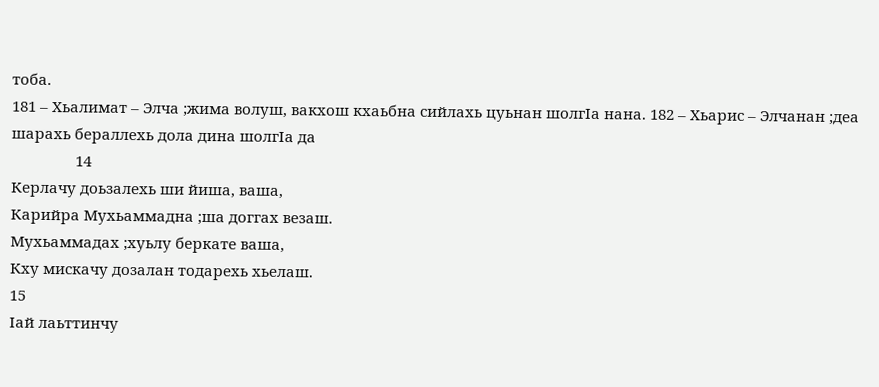тоба.
181 – Хьалимат – Элча ;жима волуш, вакхош кхаьбна сийлахь цуьнан шолгIа нана. 182 – Хьарис – Элчанан ;деа шарахь бераллехь дола дина шолгIа да
                14
Керлачу доьзалехь ши йиша, ваша,
Карийра Мухьаммадна ;ша доггах везаш.
Мухьаммадах ;хуьлу беркате ваша,
Кху мискачу дозалан тодарехь хьелаш.
15
Iай лаьттинчу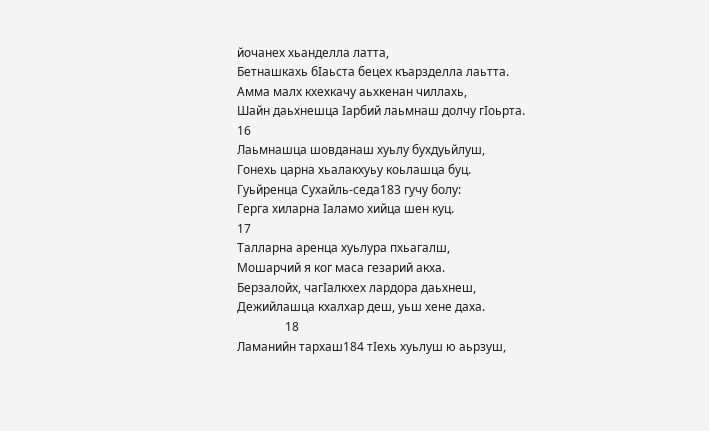йочанех хьанделла латта,
Бетнашкахь бIаьста бецех къарзделла лаьтта.
Амма малх кхехкачу аьхкенан чиллахь,
Шайн даьхнешца Iарбий лаьмнаш долчу гIоьрта.
16
Лаьмнашца шовданаш хуьлу бухдуьйлуш,
Гонехь царна хьалакхуьу коьлашца буц.
Гуьйренца Сухайль-седа183 гучу болу:
Герга хиларна Iаламо хийца шен куц.
17
Талларна аренца хуьлура пхьагалш,
Мошарчий я ког маса гезарий акха.
Берзалойх, чагIалкхех лардора даьхнеш,
Дежийлашца кхалхар деш, уьш хене даха.
                18
Ламанийн тархаш184 тIехь хуьлуш ю аьрзуш,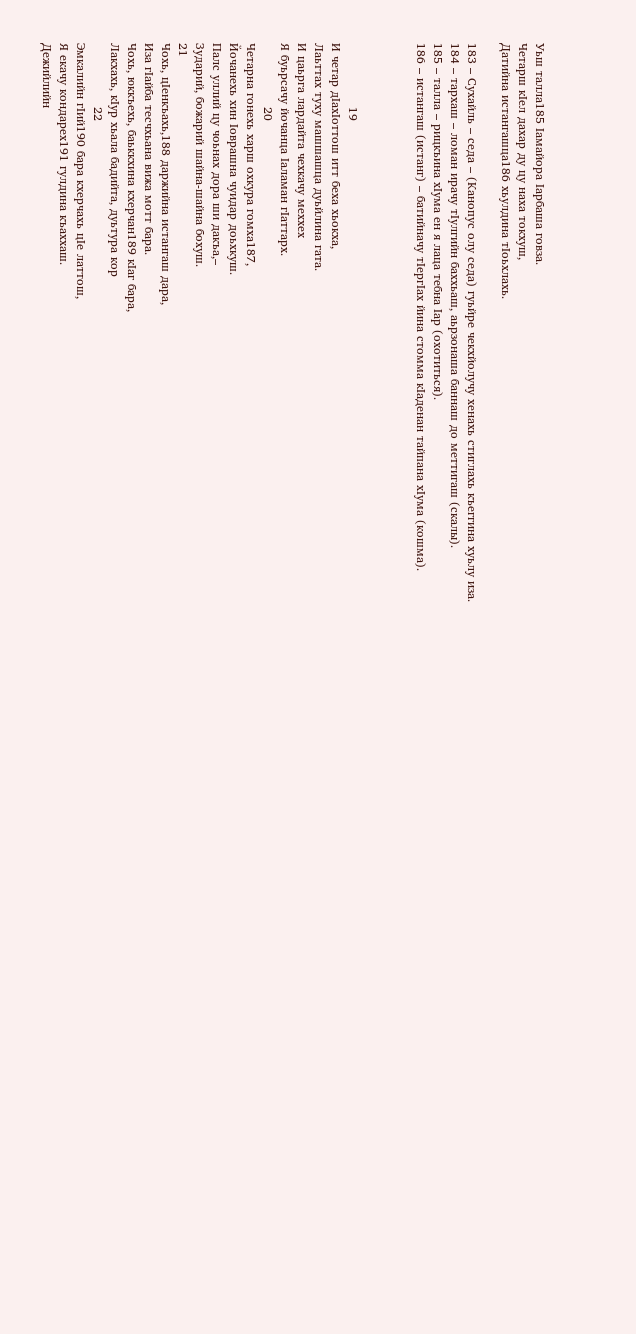Уьш талла185 Iамайора Iарбаша говза.
Четарш кIел дахар ду цу наха токхуш,
Датийна истангашца186 хьулдина тIоьхлахь.

183 – Сухайль – седа – (Канопус олу седа) гуьйре чекхйолучу хенахь стиглахь къеггина хуьлу иза.
184 – тархаш – ломан ирачу тIулгийн баххьаш, аьрзонаша баннаш до меттигаш (скалы).
185 – талла – рицкъина хIума ен я лаца тебна Iар (охотиться).
186 – истангаш (истанг) – батийначу тIергIах йина стомма кIаденан тайпана хIума (кошма).



                19
И четар дIахIоттош итт беха хьокха,
Лаьттах туху машшашца дуьйлина гата.
И цаьрга лардайта чехкачу меххех
Я буьрсачу йочанца Iаламан гIаттарх.
                20
Четарна гонехь харш охкура гомха187,
Йочанехь хин Iоврашна чуидар доьхкуш.
Палс уллий цу чоьнах дора ши дакъа,–
Зударий, божарий шайна-шайна бохуш.
21
Чохь, цIенкъахь,188 даржийна истангаш дара,
Иза гIайба тесчхьана вижа мотт бара.
Чохь, юккъехь, баьккхина кхерчан189 кIаг бара,
Лакхахь, кIур хьала бадийта, дуьтура кор
                22
Эмкалийн гIий190 бара кхерчахь цIе латтош,
Я екачу кондарех191 гулдина къаххаш.
Дежийлийн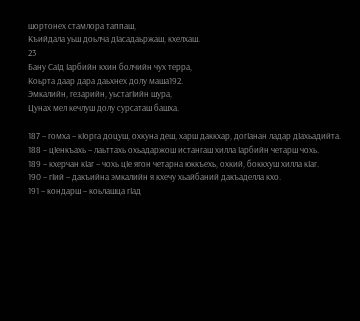шортонех стамлора таппаш,
Къийдала уьш доьлча дIасадаьржаш, кхелхаш.
23
Бану СаIд Iарбийн кхин болчийн чух терра,
Коьрта даар дара даьхнех долу маша192.
Эмкалийн, гезарийн, уьстагIийн шура,
Цунах мел кечлуш долу сурсаташ башха.

187 – гомха – кIорга доцуш, охкуна деш, харш даккхар, догIанан ладар дIахьадийта.
188 – цIенкъахь – лаьттахь охьадаржош истангаш хилла Iарбийн четарш чохь.
189 – кхерчан кIаг – чохь цIе ягон четарна юккъехь, охкий, боккхуш хилла кIаг.
190 – гIий – дакъийна эмкалийн я кхечу хьайбаний дакъаделла кхо.
191 – кондарш – коьлашца гIад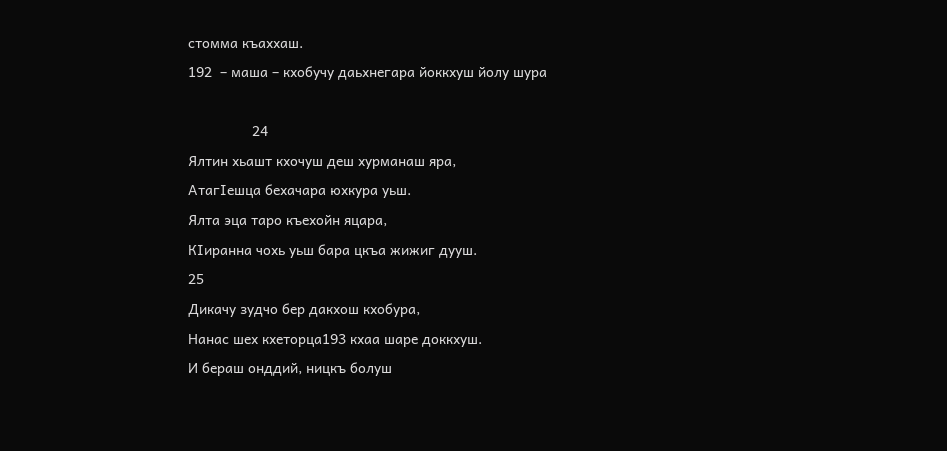стомма къаххаш.
192  – маша – кхобучу даьхнегара йоккхуш йолу шура

                24
Ялтин хьашт кхочуш деш хурманаш яра,
АтагIешца бехачара юхкура уьш.
Ялта эца таро къехойн яцара,
КIиранна чохь уьш бара цкъа жижиг дууш.
25
Дикачу зудчо бер дакхош кхобура,
Нанас шех кхеторца193 кхаа шаре доккхуш.
И бераш онддий, ницкъ болуш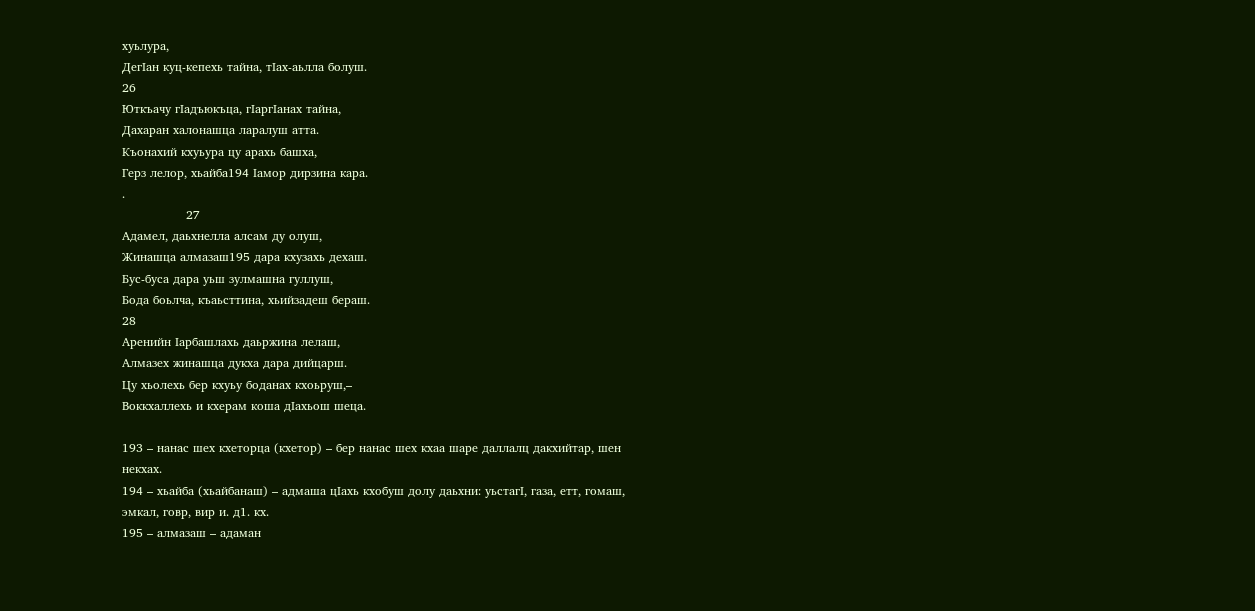хуьлура,
ДегIан куц-кепехь тайна, тIах-аьлла болуш.
26
Юткъачу гIадъюкъца, гIаргIанах тайна,
Дахаран халонашца ларалуш атта.
Къонахий кхуьура цу арахь башха,
Герз лелор, хьайба194 Iамор дирзина кара.
.
                27
Адамел, даьхнелла алсам ду олуш,
Жинашца алмазаш195 дара кхузахь дехаш.
Бус-буса дара уьш зулмашна гуллуш,
Бода боьлча, къаьсттина, хьийзадеш бераш.
28
Аренийн Iарбашлахь даьржина лелаш,
Алмазех жинашца дукха дара дийцарш.
Цу хьолехь бер кхуьу боданах кхоьруш,–
Воккхаллехь и кхерам коша дIахьош шеца.

193 – нанас шех кхеторца (кхетор) – бер нанас шех кхаа шаре даллалц дакхийтар, шен некхах.
194 – хьайба (хьайбанаш) – адмаша цIахь кхобуш долу даьхни: уьстагI, газа, етт, гомаш, эмкал, говр, вир и. д1. кх.
195 – алмазаш – адаман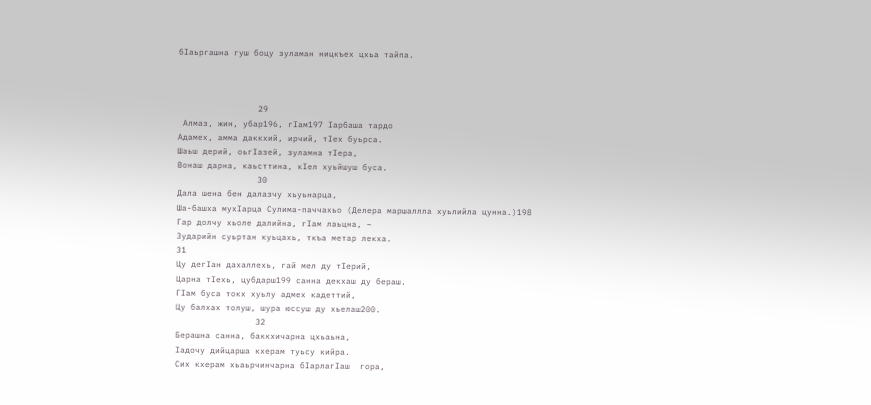бIаьргашна гуш боцу зуламан ницкъех цхьа тайпа.



                29
 Алмаз, жин, убар196, гIам197 Iарбаша тардо
Адамех, амма даккхий, ирчий, тIех буьрса.
Шаьш дерий, оьгIазей, зуламна тIера,
Вонаш дарна, каьсттина, кIел хуьйшуш буса.
                30
Дала шена бен далазчу хьуьнарца,
Ша-башха мухIарца Сулима-паччахьо (Делера маршаллла хуьлийла цунна.)198
Гар долчу хьоле далийна, гIам лаьцна, –
Зударийн суьртан куьцахь, ткъа метар лекха.
31
Цу дегIан дахаллехь, гай мел ду тIерий,
Царна тIехь, цубдарш199 санна декхаш ду бераш.
ГIам буса токх хуьлу адмех кадеттий,
Цу балхах толуш, шура юссуш ду хьелаш200.
                32
Берашна санна, баккхичарна цхьаьна,
Iадочу дийцарша кхерам туьсу кийра.
Сих кхерам хьаьрчинчарна бIарлагIаш  гора,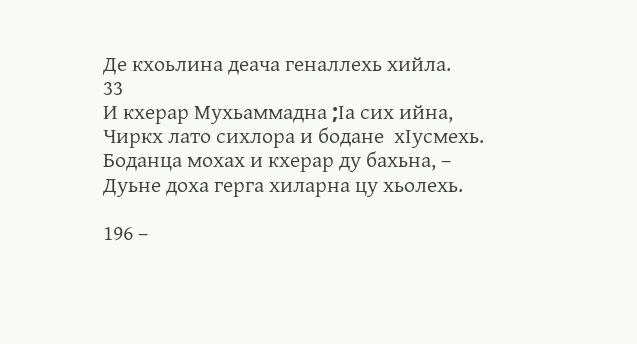Де кхоьлина деача геналлехь хийла.
33
И кхерар Мухьаммадна ;Iа сих ийна,
Чиркх лато сихлора и бодане  хIусмехь.
Боданца мохах и кхерар ду бахьна, –
Дуьне доха герга хиларна цу хьолехь.

196 –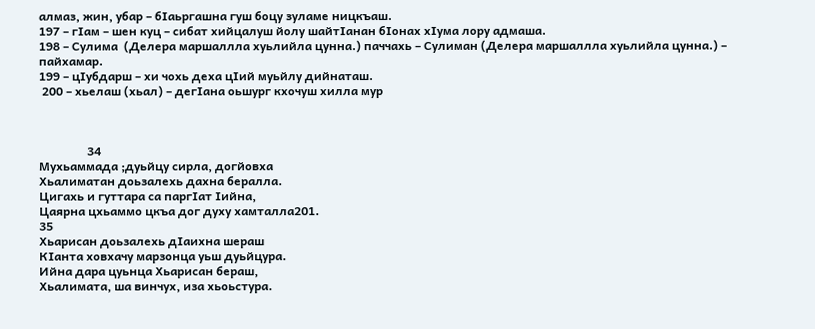алмаз, жин, убар – бIаьргашна гуш боцу зуламе ницкъаш.
197 – гIам – шен куц – сибат хийцалуш йолу шайтIанан бIонах хIума лору адмаша.
198 – Сулима  (Делера маршаллла хуьлийла цунна.) паччахь – Сулиман (Делера маршаллла хуьлийла цунна.) –  пайхамар.
199 – цIубдарш – хи чохь деха цIий муьйлу дийнаташ.
 200 – хьелаш (хьал) – дегIана оьшург кхочуш хилла мур



                34
Мухьаммада ;дуьйцу сирла, догйовха
Хьалиматан доьзалехь дахна бералла.
Цигахь и гуттара са паргIат Iийна,
Цаярна цхьаммо цкъа дог духу хамталла201.
35
Хьарисан доьзалехь дIаихна шераш
КIанта ховхачу марзонца уьш дуьйцура.
Ийна дара цуьнца Хьарисан бераш,
Хьалимата, ша винчух, иза хьоьстура.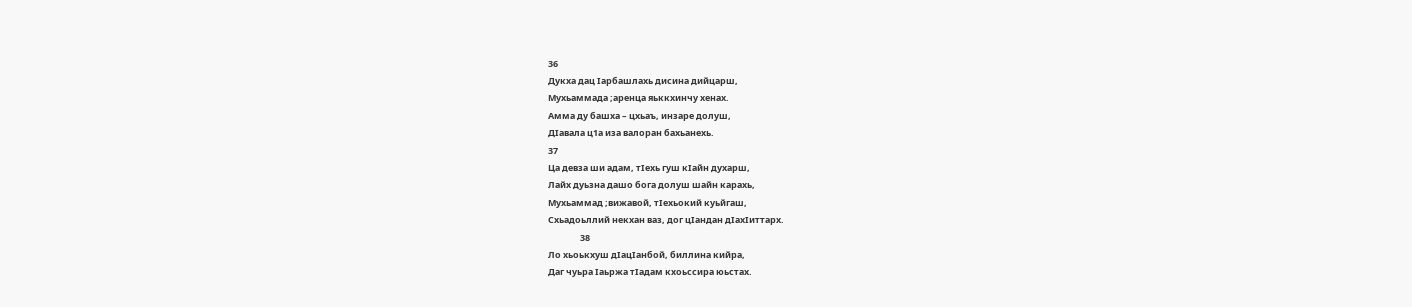36
Дукха дац Iарбашлахь дисина дийцарш,
Мухьаммада ;аренца яьккхинчу хенах.
Амма ду башха – цхьаъ, инзаре долуш,
ДIавала ц1а иза валоран бахьанехь.
37
Ца девза ши адам, тIехь гуш кIайн духарш,
Лайх дуьзна дашо бога долуш шайн карахь,
Мухьаммад ;вижавой, тIехьокий куьйгаш,
Схьадоьллий некхан ваз, дог цIандан дIахIиттарх.
                38
Ло хьоькхуш дIацIанбой, биллина кийра,
Даг чуьра Iаьржа тIадам кхоьссира юьстах.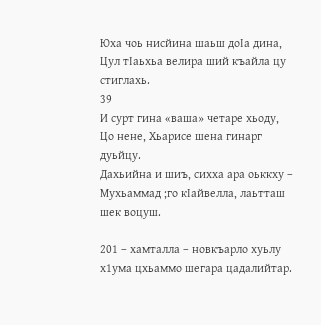Юха чоь нисйина шаьш доIа дина,
Цул тIаьхьа велира ший къайла цу стиглахь.
39
И сурт гина «ваша» четаре хьоду,
Цо нене, Хьарисе шена гинарг дуьйцу.
Дахьийна и шиъ, сихха ара оьккху –
Мухьаммад ;го кIайвелла, лаьтташ шек воцуш.

201 – хамталла – новкъарло хуьлу х1ума цхьаммо шегара цадалийтар.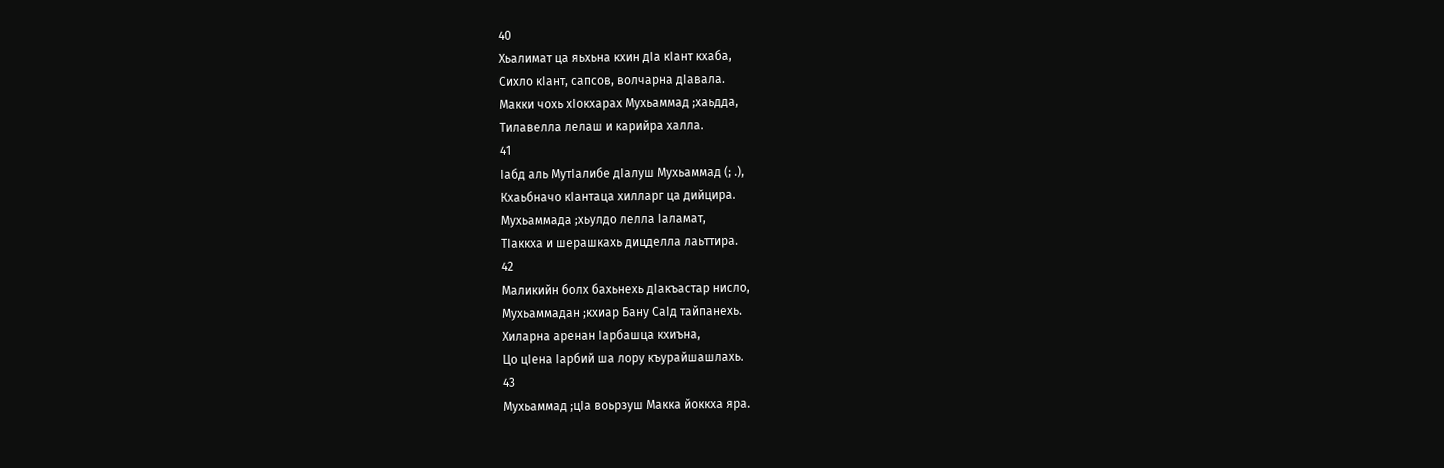40
Хьалимат ца яьхьна кхин дIа кIант кхаба,
Сихло кIант, сапсов, волчарна дIавала.
Макки чохь хIокхарах Мухьаммад ;хаьдда,
Тилавелла лелаш и карийра халла.
41
Iабд аль МутIалибе дIалуш Мухьаммад (; .),
Кхаьбначо кIантаца хилларг ца дийцира.
Мухьаммада ;хьулдо лелла Iаламат,
ТIаккха и шерашкахь дицделла лаьттира.
42
Маликийн болх бахьнехь дIакъастар нисло,
Мухьаммадан ;кхиар Бану СаIд тайпанехь.
Хиларна аренан Iарбашца кхиъна,
Цо цIена Iарбий ша лору къурайшашлахь.
43
Мухьаммад ;цIа воьрзуш Макка йоккха яра.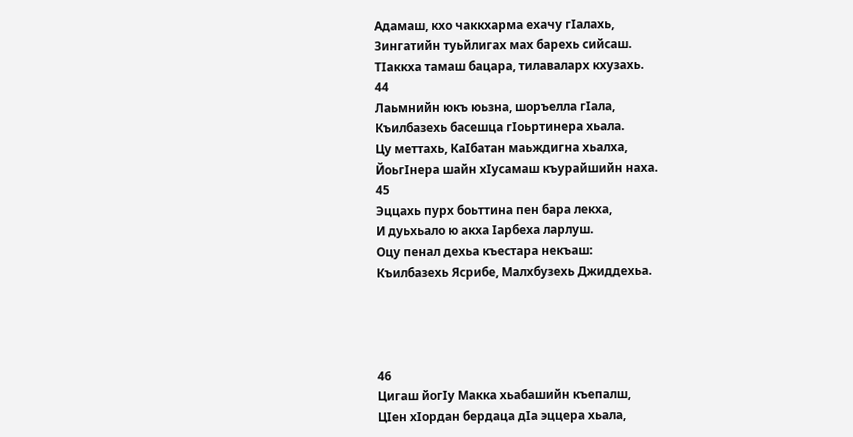Адамаш, кхо чаккхарма ехачу гIалахь,
Зингатийн туьйлигах мах барехь сийсаш.
ТIаккха тамаш бацара, тилаваларх кхузахь.
44
Лаьмнийн юкъ юьзна, шоръелла гIала,
Къилбазехь басешца гIоьртинера хьала.
Цу меттахь, КаIбатан маьждигна хьалха,
ЙоьгIнера шайн хIусамаш къурайшийн наха.
45
Эццахь пурх боьттина пен бара лекха,
И дуьхьало ю акха Iарбеха ларлуш.
Оцу пенал дехьа къестара некъаш:
Къилбазехь Ясрибе, Малхбузехь Джиддехьа.




46
Цигаш йогIу Макка хьабашийн къепалш,
ЦIен хIордан бердаца дIа эццера хьала,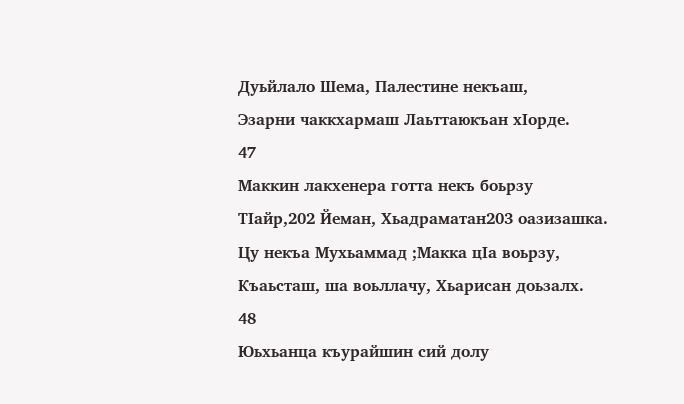Дуьйлало Шема, Палестине некъаш,
Эзарни чаккхармаш Лаьттаюкъан хIорде.
47
Маккин лакхенера готта некъ боьрзу
ТIайр,202 Йеман, Хьадраматан203 оазизашка.
Цу некъа Мухьаммад ;Макка цIа воьрзу,
Къаьсташ, ша воьллачу, Хьарисан доьзалх.
48
Юьхьанца къурайшин сий долу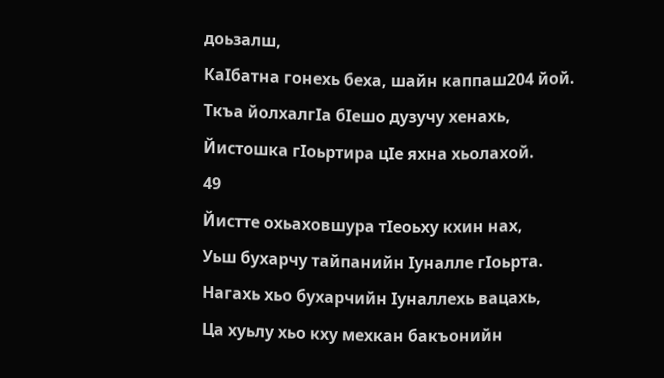доьзалш,
КаIбатна гонехь беха, шайн каппаш204 йой.
Ткъа йолхалгIа бIешо дузучу хенахь,
Йистошка гIоьртира цIе яхна хьолахой.
49
Йистте охьаховшура тIеоьху кхин нах,
Уьш бухарчу тайпанийн Iуналле гIоьрта.
Нагахь хьо бухарчийн Iуналлехь вацахь,
Ца хуьлу хьо кху мехкан бакъонийн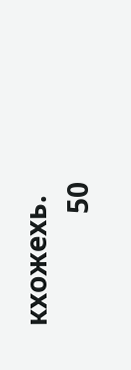кхожехь.
                50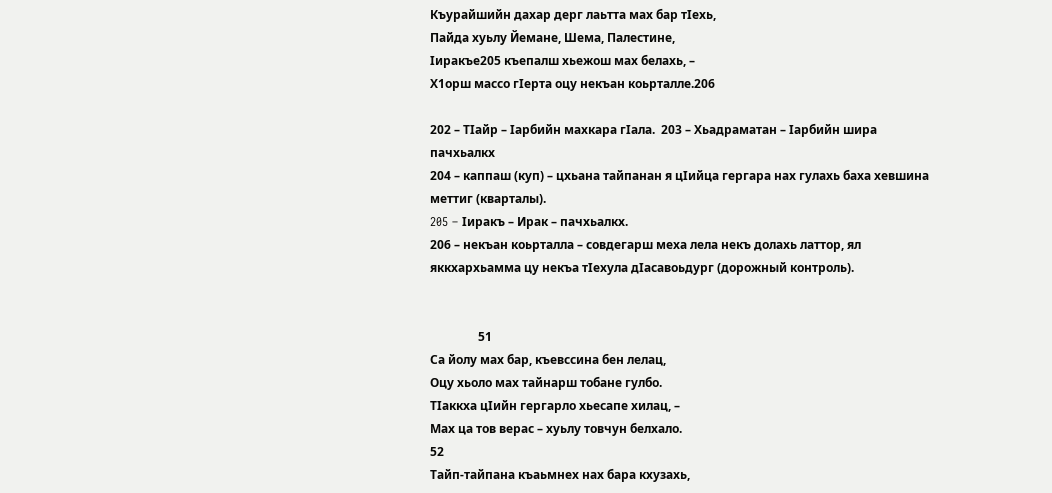Къурайшийн дахар дерг лаьтта мах бар тIехь,
Пайда хуьлу Йемане, Шема, Палестине,
Iиракъе205 къепалш хьежош мах белахь, –
Х1орш массо гIерта оцу некъан коьрталле.206

202 – ТIайр – Iарбийн махкара гIала.  203 – Хьадраматан – Iарбийн шира пачхьалкх
204 – каппаш (куп) – цхьана тайпанан я цIийца гергара нах гулахь баха хевшина меттиг (кварталы).
205 – Iиракъ – Ирак – пачхьалкх.
206 – некъан коьрталла – совдегарш меха лела некъ долахь латтор, ял яккхархьамма цу некъа тIехула дIасавоьдург (дорожный контроль).


                51
Са йолу мах бар, къевссина бен лелац,
Оцу хьоло мах тайнарш тобане гулбо.
ТIаккха цIийн гергарло хьесапе хилац, –
Мах ца тов верас – хуьлу товчун белхало.
52
Тайп-тайпана къаьмнех нах бара кхузахь,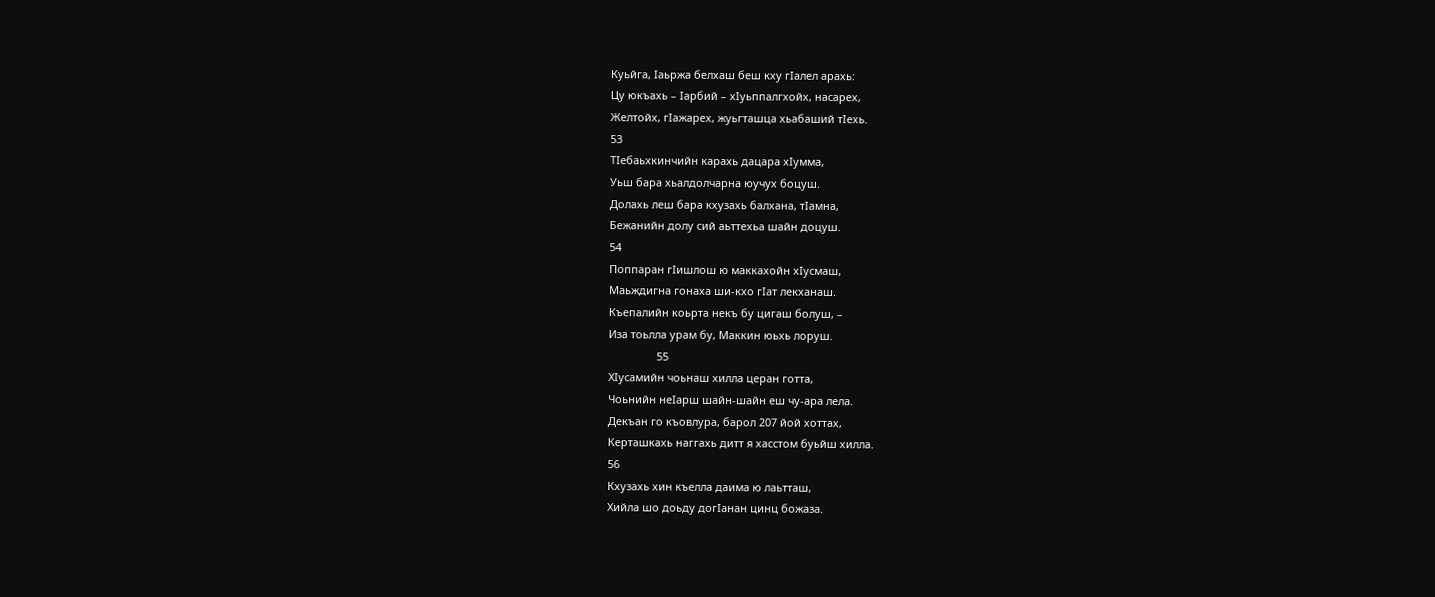Куьйга, Iаьржа белхаш беш кху гIалел арахь:
Цу юкъахь – Iарбий – хIуьппалгхойх, насарех,
Желтойх, гIажарех, жуьгташца хьабаший тIехь.
53
ТIебаьхкинчийн карахь дацара хIумма,
Уьш бара хьалдолчарна юучух боцуш.
Долахь леш бара кхузахь балхана, тIамна,
Бежанийн долу сий аьттехьа шайн доцуш.
54
Поппаран гIишлош ю маккахойн хIусмаш,
Маьждигна гонаха ши-кхо гIат лекханаш.
Къепалийн коьрта некъ бу цигаш болуш, –
Иза тоьлла урам бу, Маккин юьхь лоруш.
                55
ХIусамийн чоьнаш хилла церан готта,
Чоьнийн неIарш шайн-шайн еш чу-ара лела.
Декъан го къовлура, барол 207 йой хоттах,
Керташкахь наггахь дитт я хасстом буьйш хилла.
56
Кхузахь хин къелла даима ю лаьтташ,
Хийла шо доьду догIанан цинц божаза.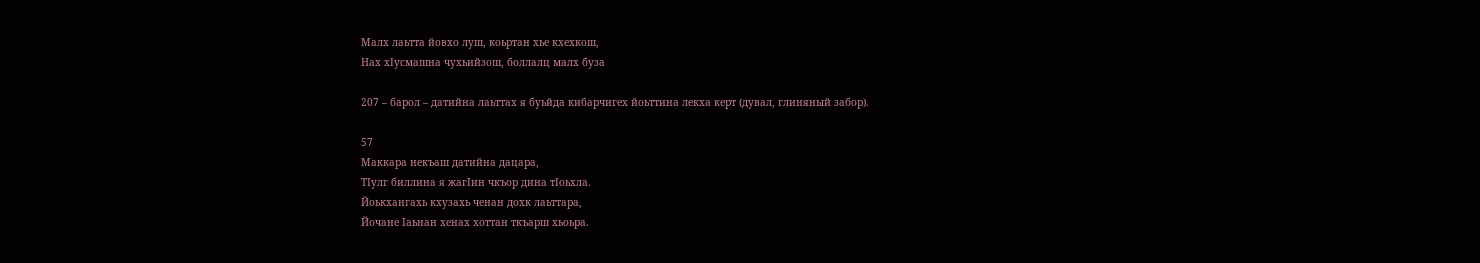Малх лаьтта йовхо луш, коьртан хье кхехкош,
Нах хIусмашна чухьийзош, боллалц малх буза

207 – барол – датийна лаьттах я буьйда кибарчигех йоьттина лекха керт (дувал, глиняный забор).

57
Маккара некъаш датийна дацара,
ТIулг биллина я жагIин чкъор дина тIоьхла.
Йоькхангахь кхузахь ченан дохк лаьттара,
Йочане Iаьнан хенах хоттан ткъарш хьоьра.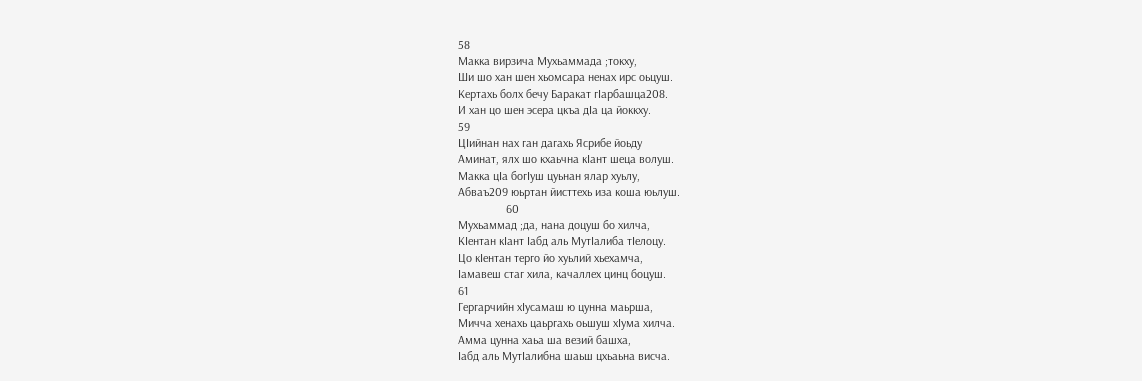58
Макка вирзича Мухьаммада ;токху,
Ши шо хан шен хьомсара ненах ирс оьцуш.
Кертахь болх бечу Баракат гIарбашца208.
И хан цо шен эсера цкъа дIа ца йоккху.
59
ЦIийнан нах ган дагахь Ясрибе йоьду
Аминат, ялх шо кхаьчна кIант шеца волуш.
Макка цIа богIуш цуьнан ялар хуьлу,
Абваъ209 юьртан йисттехь иза коша юьлуш.
                60
Мухьаммад ;да, нана доцуш бо хилча,
КIентан кIант Iабд аль МутIалиба тIелоцу.
Цо кIентан терго йо хуьлий хьехамча,
Iамавеш стаг хила, качаллех цинц боцуш.
61
Гергарчийн хIусамаш ю цунна маьрша,
Мичча хенахь цаьргахь оьшуш хIума хилча.
Амма цунна хаьа ша везий башха,
Iабд аль МутIалибна шаьш цхьаьна висча.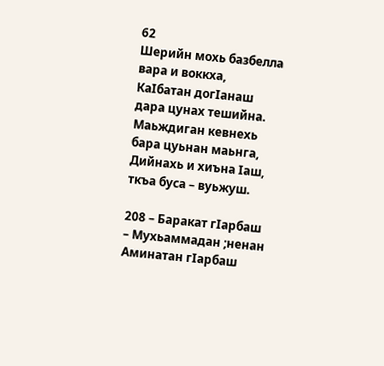62
Шерийн мохь базбелла вара и воккха,
КаIбатан догIанаш дара цунах тешийна.
Маьждиган кевнехь бара цуьнан маьнга,
Дийнахь и хиъна Iаш, ткъа буса – вуьжуш.

208 – Баракат гIарбаш – Мухьаммадан ;ненан Аминатан гIарбаш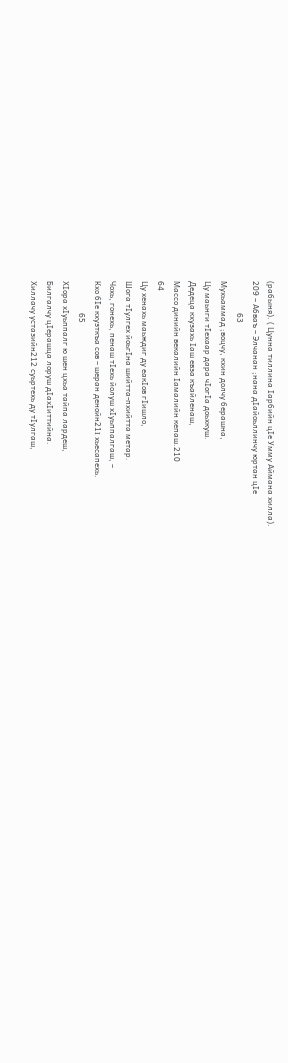(рабыня). ( Цунна тиллина Iарбийн цIе Умму Аймана хилла).
209 – Абваъ – Элчанан ;нана дIайоьллинчу юртан цIе
                63
Мухьаммад ;воцчу, кхин долчу берашна,
Цу маьнги тIехаар дара чIогIа доьхкуш.
Дедеца кхузахь Iаш евза къайленаш,
Массо динийн векалийн Iамалийн кепаш.210
64
Цу хенахь маьждиг ду еакIов гIишло,
Шога тIулгех йоьгIна шийтта-пхийтта метар.
Чохь, гонехь, пенаш тIехь йолуш хIуьппалгаш, –
Кхо бIе кхузткъа сов – шеран денойн21I хьесапехь.
                65
ХIора хIуьппалг ю шен цхьа тайпа лардеш,
Билгалчу цIерашца лоруш дIахIиттийна.
Хиллачу устазийн212 суьртехь ду тIулгаш,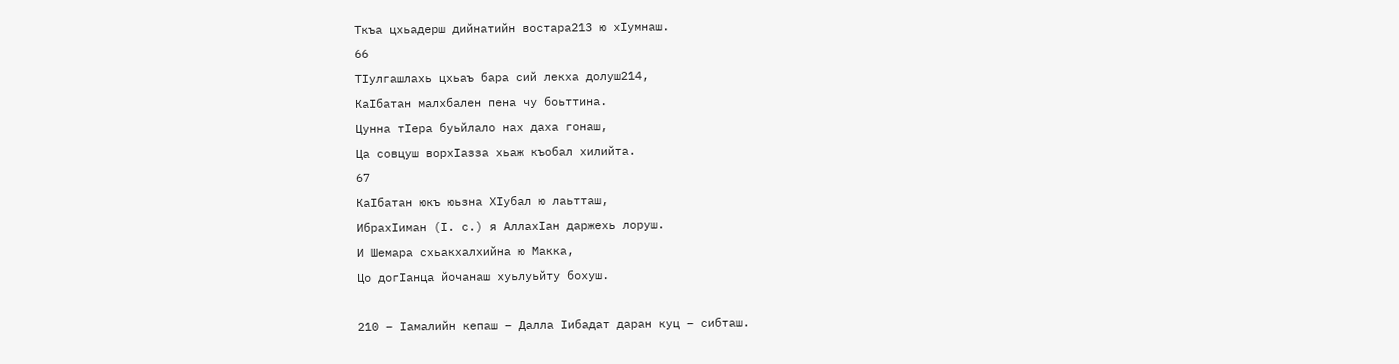Ткъа цхьадерш дийнатийн востара213 ю хIумнаш.
66
ТIулгашлахь цхьаъ бара сий лекха долуш214,
КаIбатан малхбален пена чу боьттина.
Цунна тIера буьйлало нах даха гонаш,
Ца совцуш ворхIазза хьаж къобал хилийта.
67
КаIбатан юкъ юьзна ХIубал ю лаьтташ,
ИбрахIиман (I. с.) я АллахIан даржехь лоруш.
И Шемара схьакхалхийна ю Макка,
Цо догIанца йочанаш хуьлуьйту бохуш.

210 – Iамалийн кепаш – Далла Iибадат даран куц – сибташ.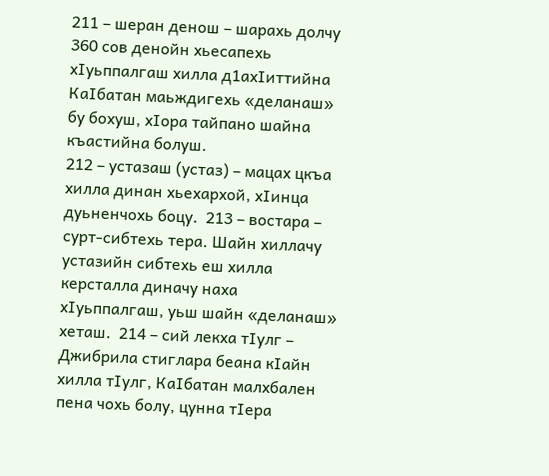211 – шеран денош – шарахь долчу 360 сов денойн хьесапехь хIуьппалгаш хилла д1ахIиттийна КаIбатан маьждигехь «деланаш» бу бохуш, хIора тайпано шайна къастийна болуш.
212 – устазаш (устаз) – мацах цкъа хилла динан хьехархой, хIинца дуьненчохь боцу.  213 – востара – сурт-сибтехь тера. Шайн хиллачу устазийн сибтехь еш хилла керсталла диначу наха хIуьппалгаш, уьш шайн «деланаш» хеташ.  214 – сий лекха тIулг – Джибрила стиглара беана кIайн хилла тIулг, КаIбатан малхбален пена чохь болу, цунна тIера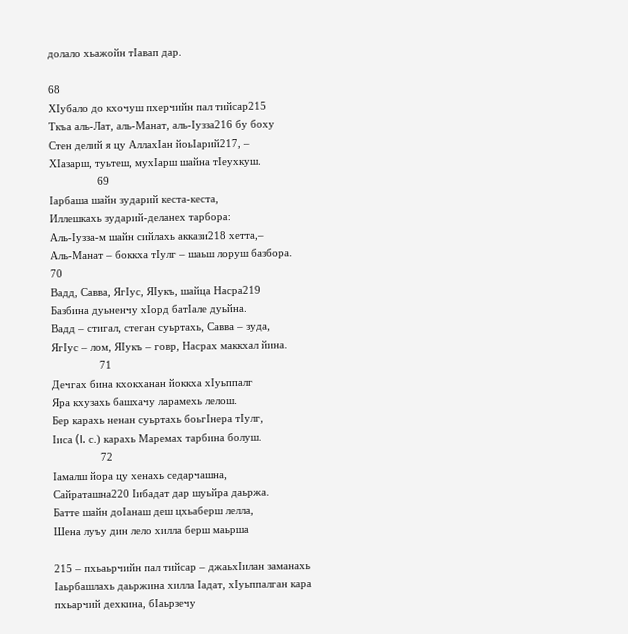долало хьажойн тIавап дар.

68
ХIубало до кхочуш пхерчийн пал тийсар215
Ткъа аль-Лат, аль-Манат, аль-Iузза216 бу боху
Стен делий я цу АллахIан йоьIарий217, –
ХIазарш, туьтеш, мухIарш шайна тIеухкуш.
                69
Iарбаша шайн зударий кеста-кеста,
Иллешкахь зударий-деланех тарбора:
Аль-Iузза-м шайн сийлахь аккази218 хетта,–
Аль-Манат – боккха тIулг – шаьш лоруш базбора.
70
Вадд, Савва, ЯгIус, ЯIукъ, шайца Насра219
Базбина дуьненчу хIорд батIале дуьйна.
Вадд – стигал, стеган суьртахь, Савва – зуда,
ЯгIус – лом, ЯIукъ – говр, Насрах маккхал йина.
                71
Дечгах бина кхокханан йоккха хIуьппалг
Яра кхузахь башхачу ларамехь лелош.
Бер карахь ненан суьртахь боьгIнера тIулг,
Iиса (I. с.) карахь Маремах тарбина болуш.
                72
Iамалш йора цу хенахь седарчашна,
Сайраташна220 Iибадат дар шуьйра даьржа.
Батте шайн доIанаш деш цхьаберш лелла,
Шена луъу дин лело хилла берш маьрша

215 – пхьаьрчийн пал тийсар – джаьхIилан заманахь Iаьрбашлахь даьржина хилла Iадат, хIуьппалган кара пхьарчий дехкина, бIаьрзечу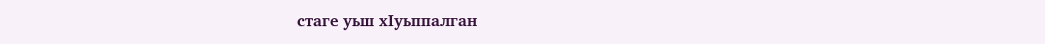стаге уьш хIуьппалган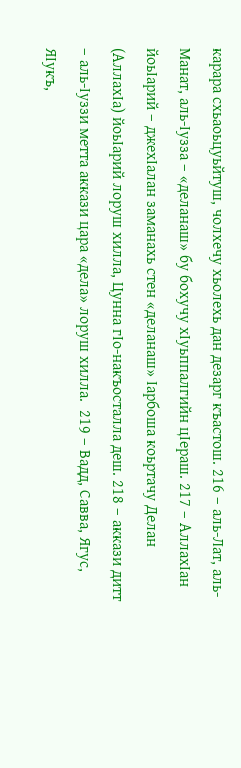карара схьаоьцуьйтуш, чолхечу хьолехь дан дезарг къастош. 216 – аль-Лат, аль-Манат, аль-Iузза – «деланаш» бу бохучу хIуьппалгийн цIераш. 217 – АллахIан йоьIарий – джехIалан заманахь стен «деланаш» Iарбоша коьртачу Делан (АллахIа) йоьIарий лоруш хилла, Цунна гIо-накъосталла деш. 218 – аккази дитт – аль-Iуззи метта аккази цара «дела» лоруш хилла.  219 – Вадд, Савва, Ягус, ЯIукъ,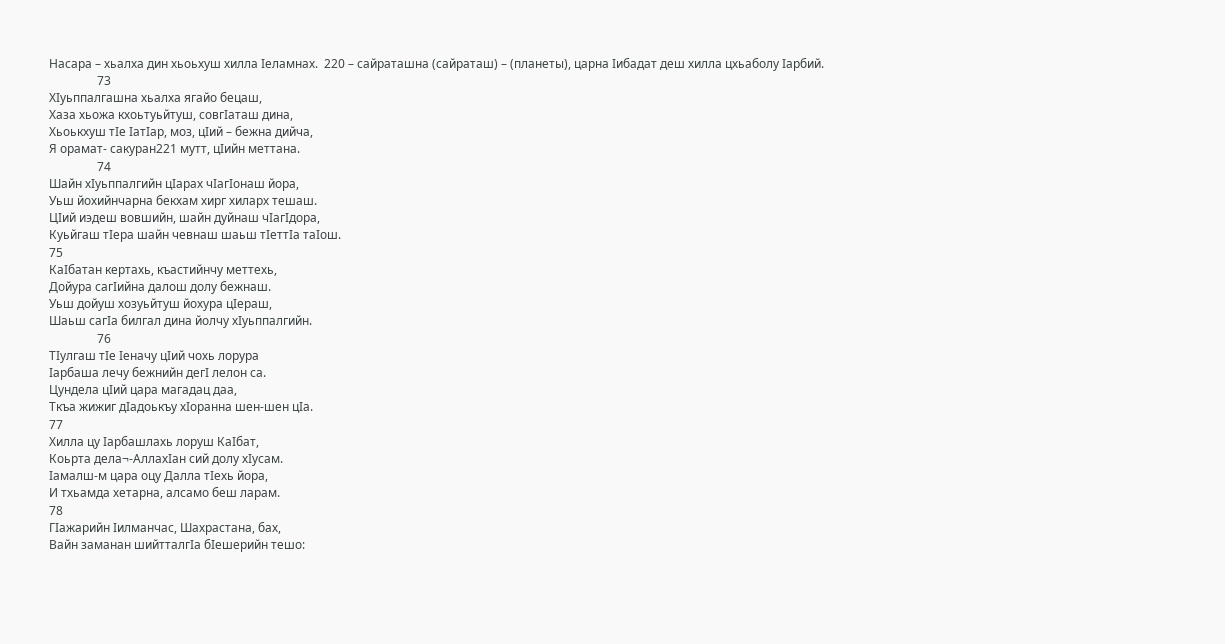Насара – хьалха дин хьоьхуш хилла Iеламнах.  220 – сайраташна (сайраташ) – (планеты), царна Iибадат деш хилла цхьаболу Iарбий.
                73
ХIуьппалгашна хьалха ягайо бецаш,
Хаза хьожа кхоьтуьйтуш, совгIаташ дина,
Хьоькхуш тIе IатIар, моз, цIий – бежна дийча,
Я орамат- сакуран221 мутт, цIийн меттана.
                74
Шайн хIуьппалгийн цIарах чIагIонаш йора,
Уьш йохийнчарна бекхам хирг хиларх тешаш.
ЦIий иэдеш вовшийн, шайн дуйнаш чIагIдора,
Куьйгаш тIера шайн чевнаш шаьш тIеттIа таIош.
75
КаIбатан кертахь, къастийнчу меттехь,
Дойура сагIийна далош долу бежнаш.
Уьш дойуш хозуьйтуш йохура цIераш,
Шаьш сагIа билгал дина йолчу хIуьппалгийн.
                76
ТIулгаш тIе Iеначу цIий чохь лорура
Iарбаша лечу бежнийн дегI лелон са.
Цундела цIий цара магадац даа,
Ткъа жижиг дIадоькъу хIоранна шен-шен цIа.
77
Хилла цу Iарбашлахь лоруш КаIбат,
Коьрта дела¬-АллахIан сий долу хIусам.
Iамалш-м цара оцу Далла тIехь йора,
И тхьамда хетарна, алсамо беш ларам.
78
ГIажарийн Iилманчас, Шахрастана, бах,
Вайн заманан шийтталгIа бIешерийн тешо: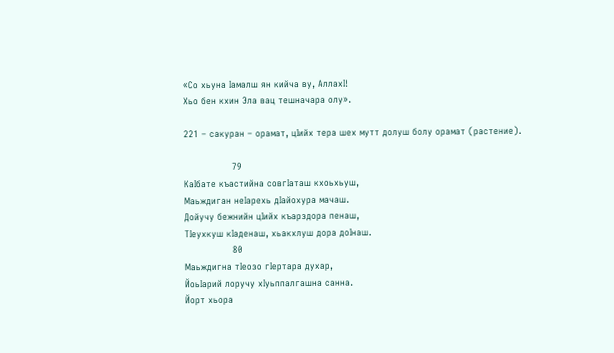«Со хьуна Iамалш ян кийча ву, АллахI!
Хьо бен кхин Эла вац тешначара олу».

221 – сакуран – орамат, цIийх тера шех мутт долуш болу орамат (растение).

                79
КаIбате къастийна совгIаташ кхоьхьуш,
Маьждиган неIарехь дIайохура мачаш.
Дойучу бежнийн цIийх къарздора пенаш,
ТIеухкуш кIаденаш, хьакхлуш дора доIнаш.
                80
Маьждигна тIеозо гIертара духар,
ЙоьIарий лоручу хIуьппалгашна санна.
Йорт хьора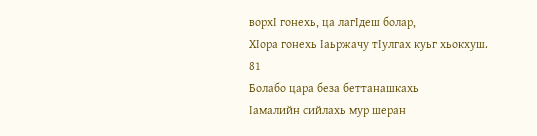ворхI гонехь, ца лагIдеш болар,
ХIора гонехь Iаьржачу тIулгах куьг хьокхуш.
81
Болабо цара беза беттанашкахь
Iамалийн сийлахь мур шеран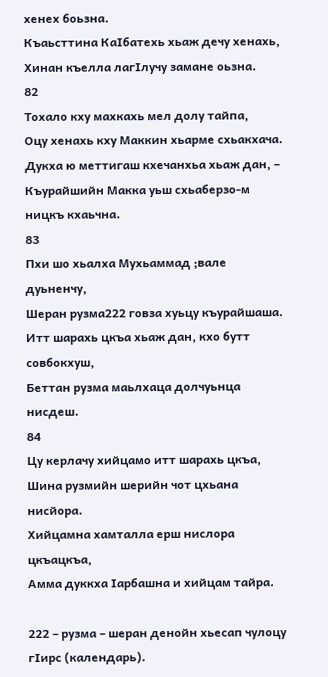хенех боьзна.
Къаьсттина КаIбатехь хьаж дечу хенахь,
Хинан къелла лагIлучу замане оьзна.
82
Тохало кху махкахь мел долу тайпа,
Оцу хенахь кху Маккин хьарме схьакхача.
Дукха ю меттигаш кхечанхьа хьаж дан, –
Къурайшийн Макка уьш схьаберзо-м ницкъ кхаьчна.
83
Пхи шо хьалха Мухьаммад ;вале дуьненчу,
Шеран рузма222 говза хуьцу къурайшаша.
Итт шарахь цкъа хьаж дан, кхо бутт совбокхуш,
Беттан рузма маьлхаца долчуьнца  нисдеш.
84
Цу керлачу хийцамо итт шарахь цкъа,
Шина рузмийн шерийн чот цхьана нисйора.
Хийцамна хамталла ерш нислора цкъацкъа,
Амма дуккха Iарбашна и хийцам тайра.

222 – рузма – шеран денойн хьесап чулоцу гIирс (календарь).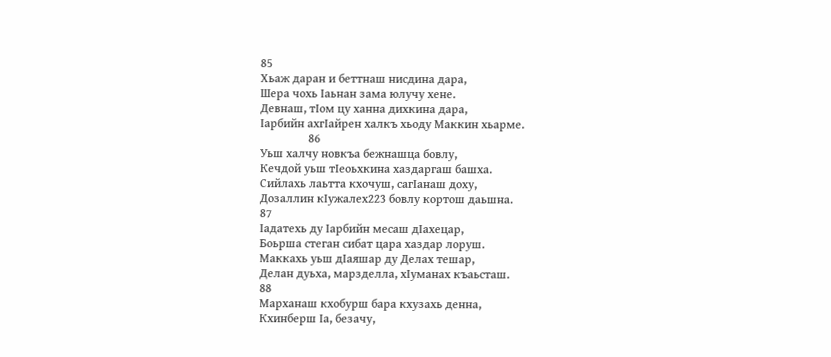85
Хьаж даран и беттнаш нисдина дара,
Шера чохь Iаьнан зама юлучу хене.
Девнаш, тIом цу ханна дихкина дара,
Iарбийн ахгIайрен халкъ хьоду Маккин хьарме.
                86
Уьш халчу новкъа бежнашца бовлу,
Кечдой уьш тIеоьхкина хаздаргаш башха.
Сийлахь лаьтта кхочуш, сагIанаш доху,
Дозаллин кIужалех223 бовлу кортош даьшна.
87
Iадатехь ду Iарбийн месаш дIахецар,
Боьрша стеган сибат цара хаздар лоруш.
Маккахь уьш дIаяшар ду Делах тешар,
Делан дуьха, марзделла, хIуманах къаьсташ.
88
Марханаш кхобурш бара кхузахь денна,
Кхинберш Iа, безачу,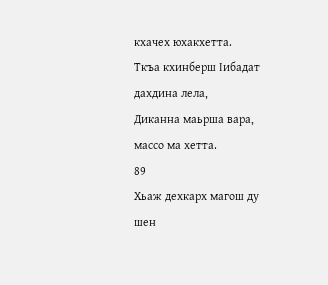кхачех юхакхетта.
Ткъа кхинберш Iибадат дахдина лела,
Диканна маьрша вара, массо ма хетта.
89
Хьаж дехкарх магош ду шен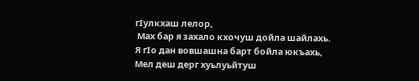гIулкхаш лелор,
 Мах бар я захало кхочуш дойла шайлахь.
Я гIо дан вовшашна барт бойла юкъахь,
Мел деш дерг хуьлуьйтуш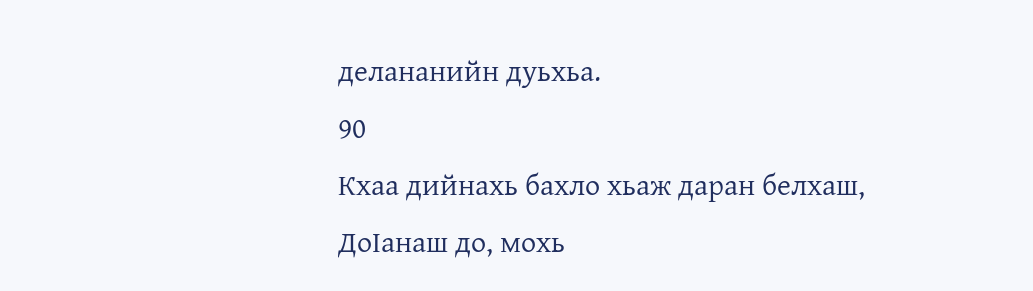делананийн дуьхьа.
90
Кхаа дийнахь бахло хьаж даран белхаш,
ДоIанаш до, мохь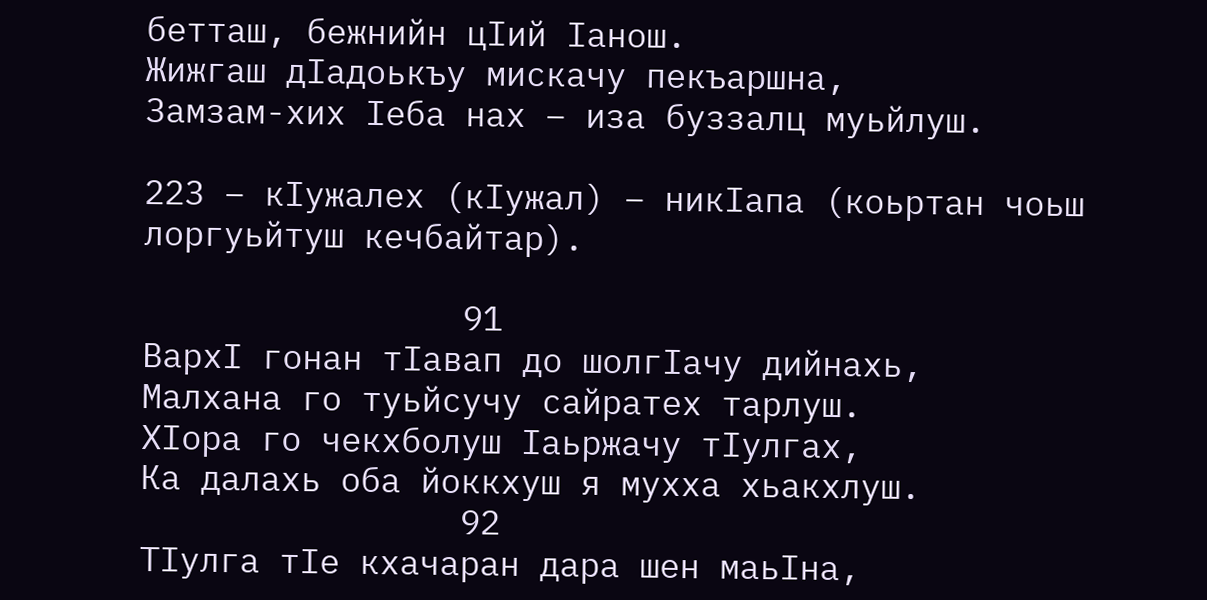бетташ, бежнийн цIий Iанош.
Жижгаш дIадоькъу мискачу пекъаршна,
Замзам-хих Iеба нах – иза буззалц муьйлуш.

223 – кIужалех (кIужал) – никIапа (коьртан чоьш лоргуьйтуш кечбайтар).

                91
ВархI гонан тIавап до шолгIачу дийнахь,
Малхана го туьйсучу сайратех тарлуш.
ХIора го чекхболуш Iаьржачу тIулгах,
Ка далахь оба йоккхуш я мухха хьакхлуш.
                92
ТIулга тIе кхачаран дара шен маьIна,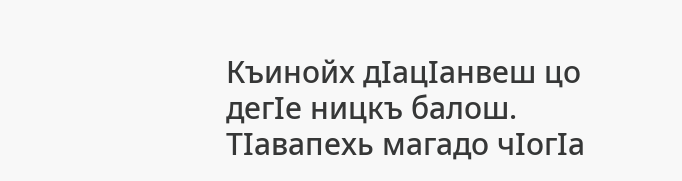Къинойх дIацIанвеш цо дегIе ницкъ балош.
ТIавапехь магадо чIогIа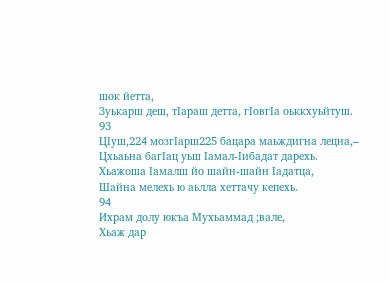шок йетта,
Зуькарш деш, тIараш детта, гIовгIа оьккхуьйтуш.
93
ЦIуш,224 мозгIарш225 бацара маьждигна лецна,–
Цхьаьна багIац уьш Iамал-Iибадат дарехь.
Хьажоша Iамалш йо шайн-шайн Iадатца,
Шайна мелехь ю аьлла хеттачу кепехь.
94
Ихрам долу юкъа Мухьаммад ;вале,
Хьаж дар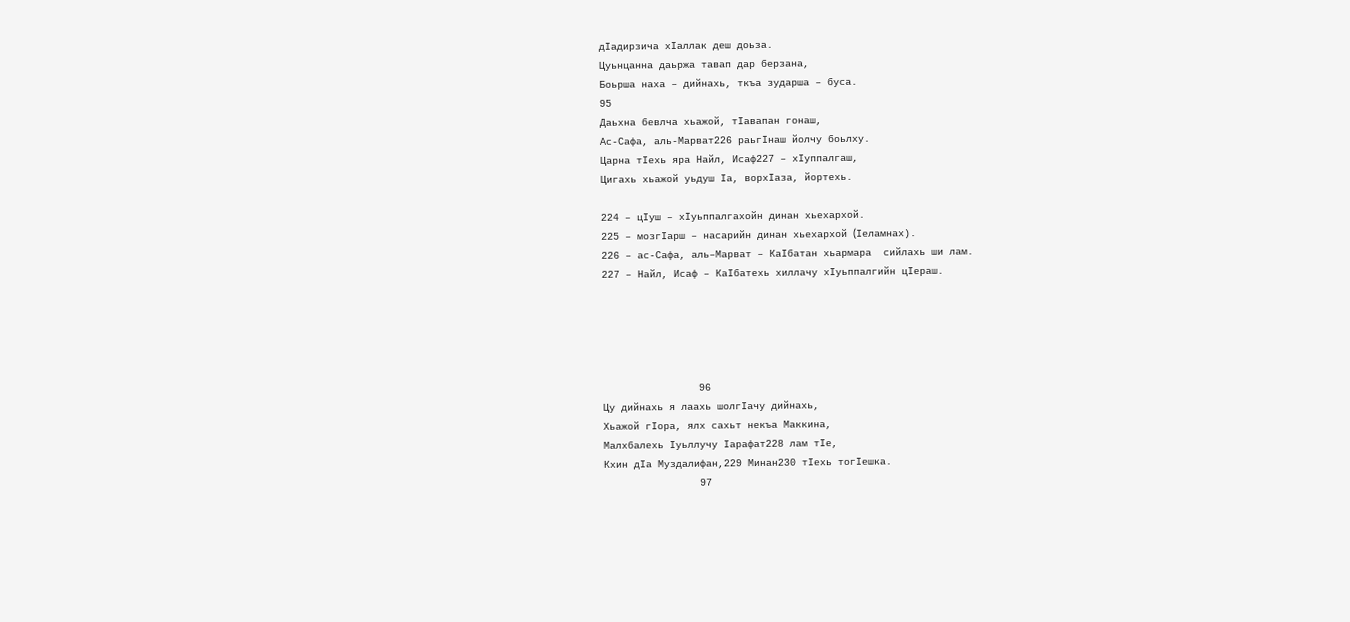дIадирзича хIаллак деш доьза.
Цуьнцанна даьржа тавап дар берзана,
Боьрша наха – дийнахь, ткъа зударша – буса.
95
Даьхна бевлча хьажой, тIавапан гонаш,
Ас-Сафа, аль-Марват226 раьгIнаш йолчу боьлху.
Царна тIехь яра Найл, Исаф227 – хIуппалгаш,
Цигахь хьажой уьдуш Iа, ворхIаза, йортехь.

224 – цIуш – хIуьппалгахойн динан хьехархой.
225 – мозгIарш – насарийн динан хьехархой (Iеламнах).
226 – ас-Сафа, аль–Марват – КаIбатан хьармара  сийлахь ши лам.
227 – Найл, Исаф – КаIбатехь хиллачу хIуьппалгийн цIераш.





                96
Цу дийнахь я лаахь шолгIачу дийнахь,
Хьажой гIора, ялх сахьт некъа Маккина,
Малхбалехь Iуьллучу Iарафат228 лам тIе,
Кхин дIа Муздалифан,229 Минан230 тIехь тогIешка.
                97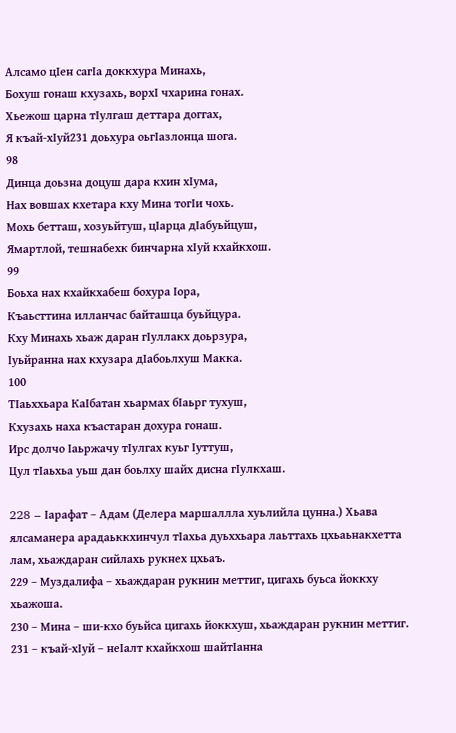Алсамо цIен сагIа доккхура Минахь,
Бохуш гонаш кхузахь, ворхI чхарина гонах.
Хьежош царна тIулгаш деттара доггах,
Я къай-хIуй231 доьхура оьгIазлонца шога.
98
Динца доьзна доцуш дара кхин хIума,
Нах вовшах кхетара кху Мина тогIи чохь.
Мохь бетташ, хозуьйтуш, цIарца дIабуьйцуш,
Ямартлой, тешнабехк бинчарна хIуй кхайкхош.
99
Боьха нах кхайкхабеш бохура Iора,
Къаьсттина илланчас байташца буьйцура.
Кху Минахь хьаж даран гIуллакх доьрзура,
Iуьйранна нах кхузара дIабоьлхуш Макка.
100
ТIаьххьара КаIбатан хьармах бIаьрг тухуш,
Кхузахь наха къастаран дохура гонаш.
Ирс долчо Iаьржачу тIулгах куьг Iуттуш,
Цул тIаьхьа уьш дан боьлху шайх дисна гIулкхаш.

228 – Iарафат – Адам (Делера маршаллла хуьлийла цунна.) Хьава ялсаманера арадаьккхинчул тIахьа дуьххьара лаьттахь цхьаьнакхетта лам, хьаждаран сийлахь рукнех цхьаъ.
229 – Муздалифа – хьаждаран рукнин меттиг, цигахь буьса йоккху хьажоша.
230 – Мина – ши-кхо буьйса цигахь йоккхуш, хьаждаран рукнин меттиг.
231 – къай-хIуй – неIалт кхайкхош шайтIанна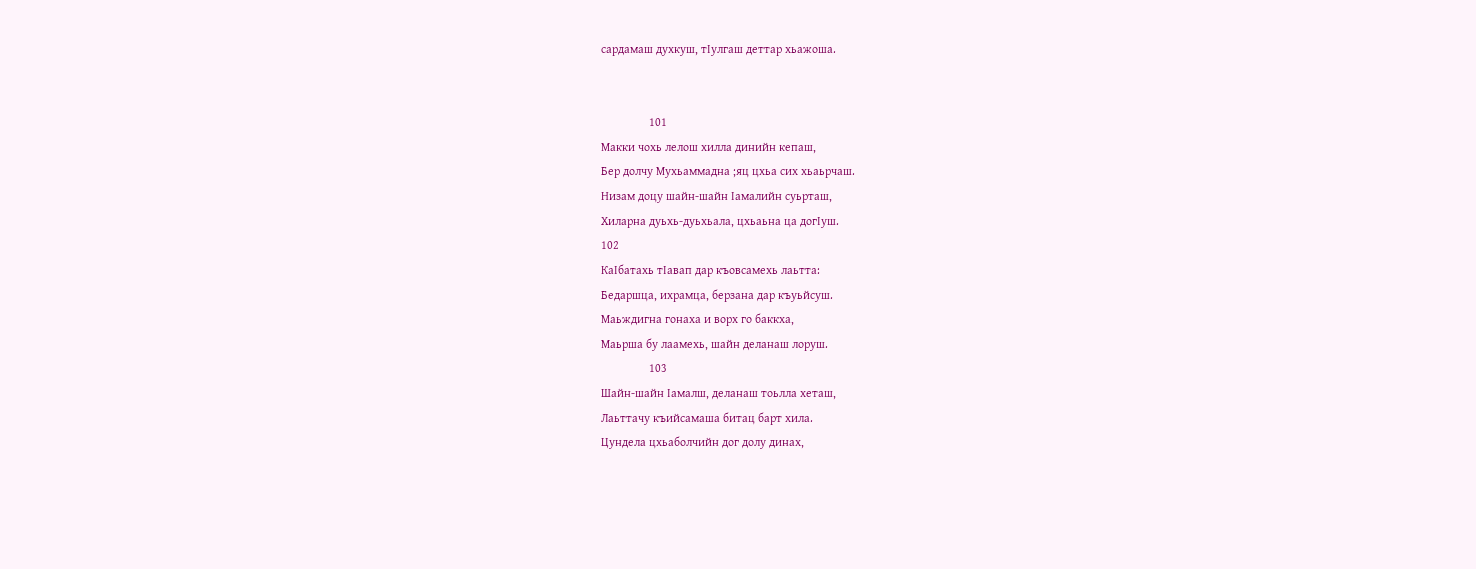сардамаш духкуш, тIулгаш деттар хьажоша.


                101
Макки чохь лелош хилла динийн кепаш,
Бер долчу Мухьаммадна ;яц цхьа сих хьаьрчаш.
Низам доцу шайн-шайн Iамалийн суьрташ,
Хиларна дуьхь-дуьхьала, цхьаьна ца догIуш.
102
КаIбатахь тIавап дар къовсамехь лаьтта:
Бедаршца, ихрамца, берзана дар къуьйсуш.
Маьждигна гонаха и ворх го баккха,
Маьрша бу лаамехь, шайн деланаш лоруш.
                103
Шайн-шайн Iамалш, деланаш тоьлла хеташ,
Лаьттачу къийсамаша битац барт хила.
Цундела цхьаболчийн дог долу динах,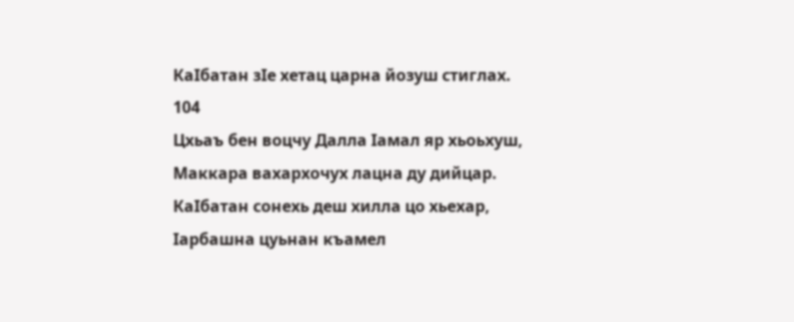КаIбатан зIе хетац царна йозуш стиглах.
104
Цхьаъ бен воцчу Далла Iамал яр хьоьхуш,
Маккара вахархочух лацна ду дийцар.
КаIбатан сонехь деш хилла цо хьехар,
Iарбашна цуьнан къамел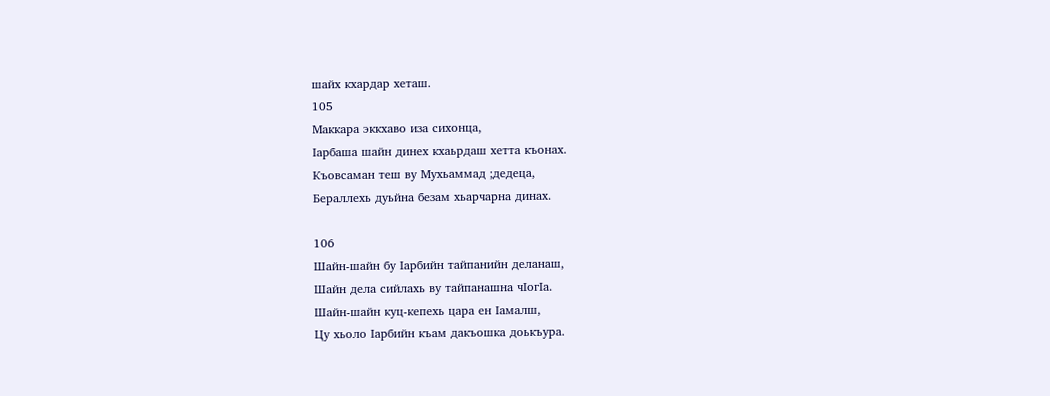шайх кхардар хеташ.
105
Маккара эккхаво иза сихонца,
Iарбаша шайн динех кхаьрдаш хетта къонах.
Къовсаман теш ву Мухьаммад ;дедеца,
Бераллехь дуьйна безам хьарчарна динах.

106
Шайн-шайн бу Iарбийн тайпанийн деланаш,
Шайн дела сийлахь ву тайпанашна чIогIа.
Шайн-шайн куц-кепехь цара ен Iамалш,
Цу хьоло Iарбийн къам дакъошка доькъура.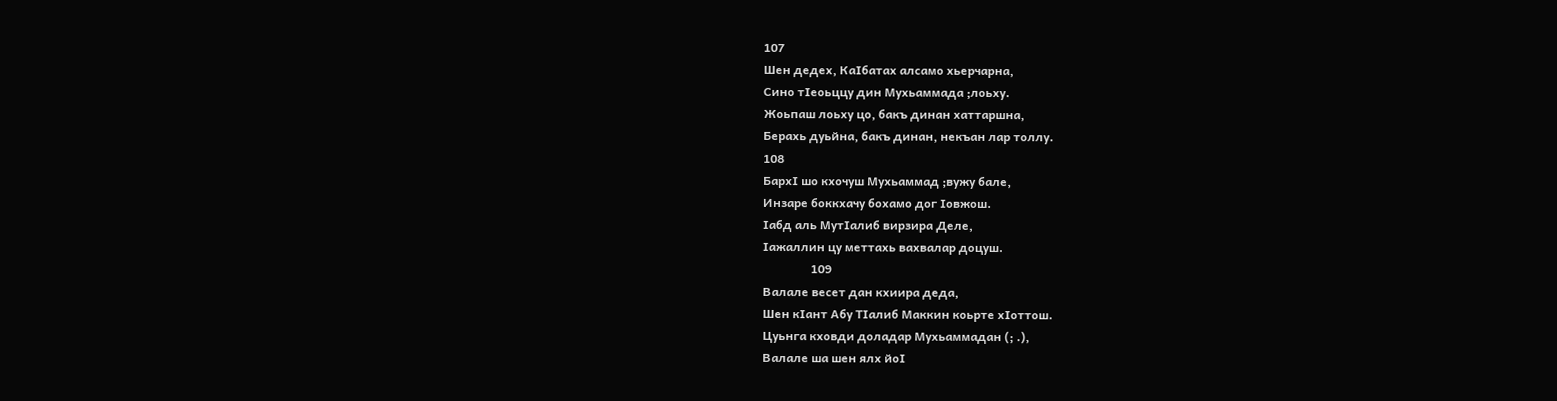107
Шен дедех, КаIбатах алсамо хьерчарна,
Сино тIеоьццу дин Мухьаммада ;лоьху.
Жоьпаш лоьху цо, бакъ динан хаттаршна,
Берахь дуьйна, бакъ динан, некъан лар толлу.
108
БархI шо кхочуш Мухьаммад ;вужу бале,
Инзаре боккхачу бохамо дог Iовжош.
Iабд аль МутIалиб вирзира Деле,
Iажаллин цу меттахь вахвалар доцуш.
                109
Валале весет дан кхиира деда,
Шен кIант Абу ТIалиб Маккин коьрте хIоттош.
Цуьнга кховди доладар Мухьаммадан (; .),
Валале ша шен ялх йоI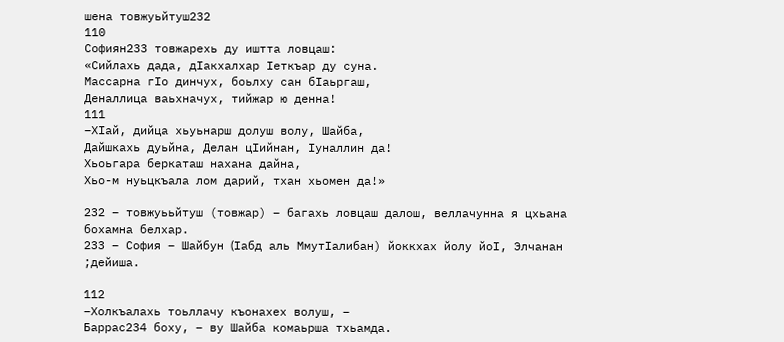шена товжуьйтуш232
110
Софиян233 товжарехь ду иштта ловцаш:
«Сийлахь дада, дIакхалхар Iеткъар ду суна.
Массарна гIо динчух, боьлху сан бIаьргаш,
Деналлица ваьхначух, тийжар ю денна!
111
–ХIай, дийца хьуьнарш долуш волу, Шайба,
Дайшкахь дуьйна, Делан цIийнан, Iуналлин да!
Хьоьгара беркаташ нахана дайна,
Хьо-м нуьцкъала лом дарий, тхан хьомен да!»

232 – товжуььйтуш (товжар) – багахь ловцаш далош, веллачунна я цхьана бохамна белхар.
233 – София – Шайбун (Iабд аль МмутIалибан) йоккхах йолу йоI, Элчанан ;дейиша.

112
–Холкъалахь тоьллачу къонахех волуш, –
Баррас234 боху, – ву Шайба комаьрша тхьамда.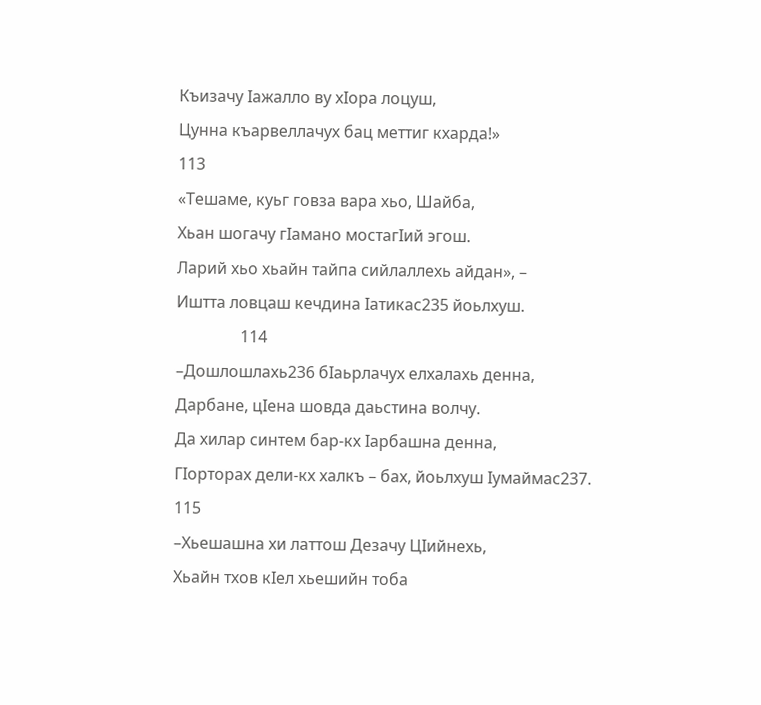Къизачу Iажалло ву хIора лоцуш,
Цунна къарвеллачух бац меттиг кхарда!»
113
«Тешаме, куьг говза вара хьо, Шайба,
Хьан шогачу гIамано мостагIий эгош.
Ларий хьо хьайн тайпа сийлаллехь айдан», –
Иштта ловцаш кечдина Iатикас235 йоьлхуш.
                114
–Дошлошлахь236 бIаьрлачух елхалахь денна,
Дарбане, цIена шовда даьстина волчу.
Да хилар синтем бар-кх Iарбашна денна,
ГIорторах дели-кх халкъ – бах, йоьлхуш Iумаймас237.
115
–Хьешашна хи латтош Дезачу ЦIийнехь,
Хьайн тхов кIел хьешийн тоба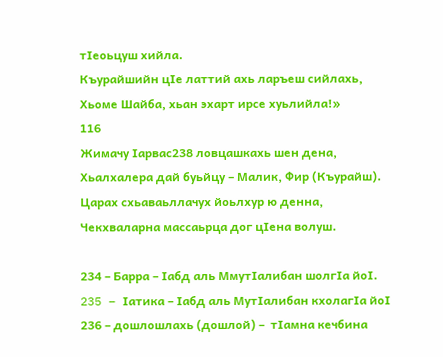тIеоьцуш хийла.
Къурайшийн цIе латтий ахь ларъеш сийлахь,
Хьоме Шайба, хьан эхарт ирсе хуьлийла!»
116
Жимачу Iарвас238 ловцашкахь шен дена,
Хьалхалера дай буьйцу – Малик, Фир (Къурайш).
Царах схьаваьллачух йоьлхур ю денна,
Чекхваларна массаьрца дог цIена волуш.

234 – Барра – Iабд аль МмутIалибан шолгIа йоI.
235 – Iатика – Iабд аль МутIалибан кхолагIа йоI
236 – дошлошлахь (дошлой) –  тIамна кечбина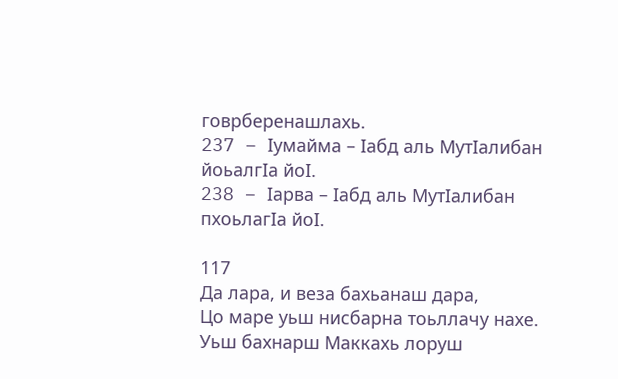говрберенашлахь.
237 – Iумайма – Iабд аль МутIалибан йоьалгIа йоI.
238 – Iарва – Iабд аль МутIалибан пхоьлагIа йоI.

117
Да лара, и веза бахьанаш дара,
Цо маре уьш нисбарна тоьллачу нахе.
Уьш бахнарш Маккахь лоруш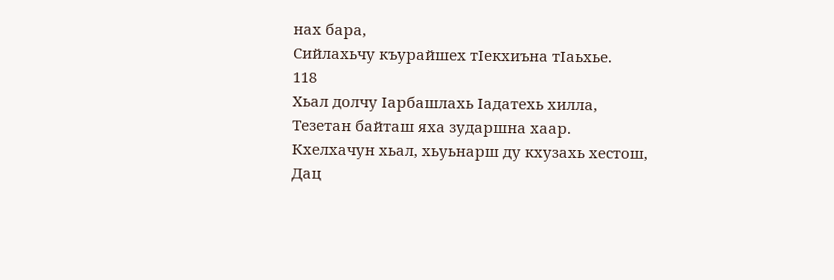нах бара,
Сийлахьчу къурайшех тIекхиъна тIаьхье.
118
Хьал долчу Iарбашлахь Iадатехь хилла,
Тезетан байташ яха зударшна хаар.
Кхелхачун хьал, хьуьнарш ду кхузахь хестош,
Дац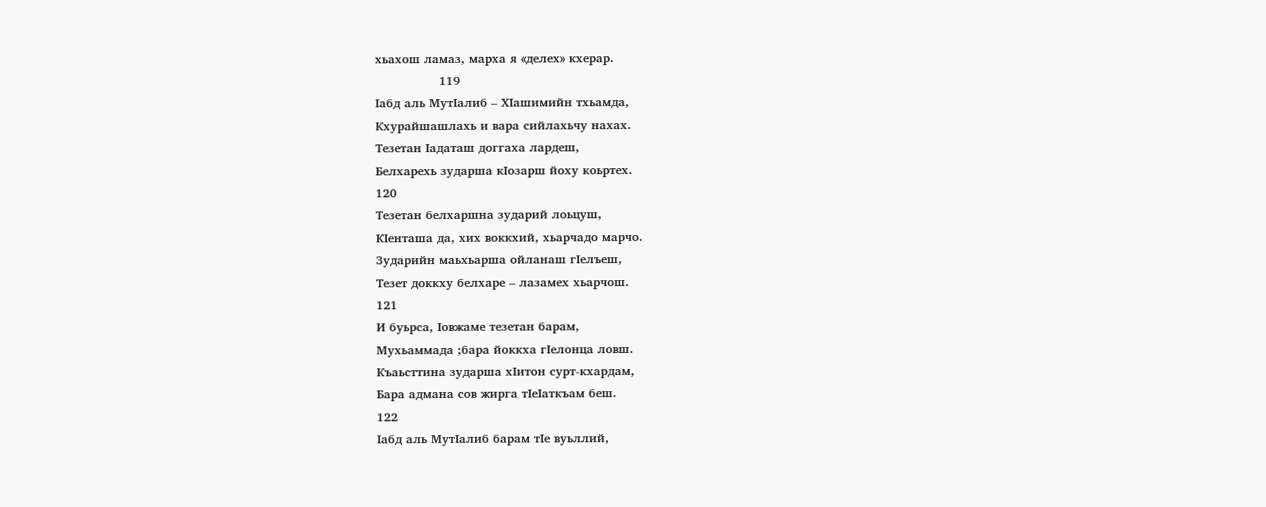хьахош ламаз, марха я «делех» кхерар.
                119
Iабд аль МутIалиб – ХIашимийн тхьамда,
Кхурайшашлахь и вара сийлахьчу нахах.
Тезетан Iадаташ доггаха лардеш,
Белхарехь зударша кIозарш йоху коьртех.
120
Тезетан белхаршна зударий лоьцуш,
КIенташа да, хих воккхий, хьарчадо марчо.
Зударийн маьхьарша ойланаш гIелъеш,
Тезет доккху белхаре – лазамех хьарчош.
121
И буьрса, Iовжаме тезетан барам,
Мухьаммада ;бара йоккха гIелонца ловш.
Къаьсттина зударша хIитон сурт-кхардам,
Бара адмана сов жирга тIеIаткъам беш.
122
Iабд аль МутIалиб барам тIе вуьллий,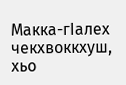Макка-гIалех чекхвоккхуш, хьо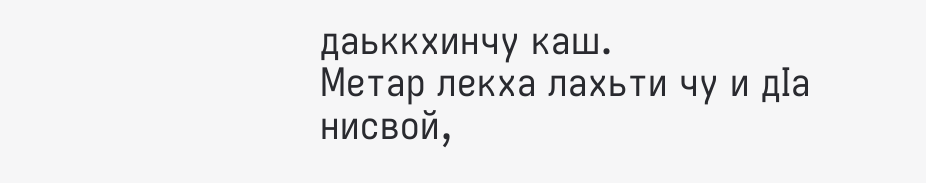даьккхинчу каш.
Метар лекха лахьти чу и дIа нисвой,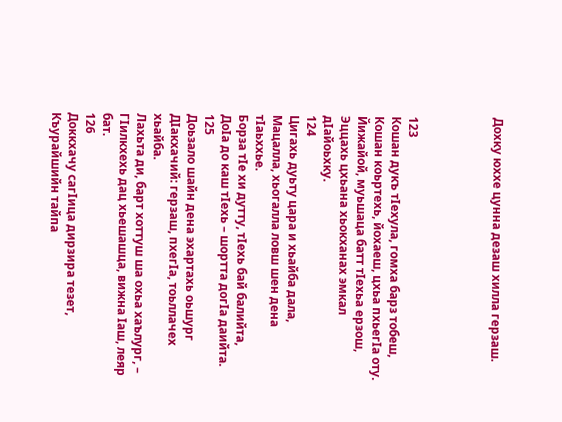Дохку юххе цунна дезаш хилла герзаш.




123
Кошан дукъ тIехула, гомха барз тобеш,
Кошан коьртехь, йохаеш, цхьа пхьегIа оту.
Йижайой, муьшаца батт тIехьа ерзош,
Эццахь цхьана хьокханах эмкал дIайоьхку.
124
Цигахь дуьту цара и хьайба дала,
Мацалла, хьогалла ловш шен дена тIаьххье.
Борза тIе хи дутту, тIехь бай балийта,
ДоIа до каш тIехь – шортта догIа даийта.
125
Доьзало шайн дена эхартахь оьшург
ДIакхачий: герзаш, пхегIа, тоьллачех хьайба.
Лахьта ди, барт хоттуш ша охьа хаълург, –
ГIилкхехь дац хьешашца, вижна Iаш, леяр бат.
126
Доккхачу сагIица дирзира тезет,
Къурайшийн тайпа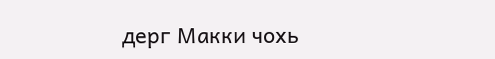дерг Макки чохь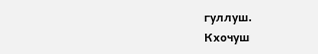гуллуш.
Кхочуш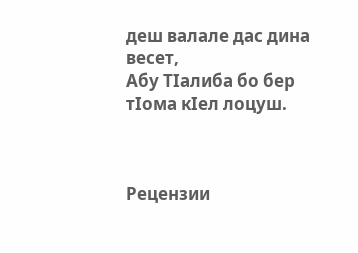деш валале дас дина весет,
Абу ТIалиба бо бер тIома кIел лоцуш.



Рецензии